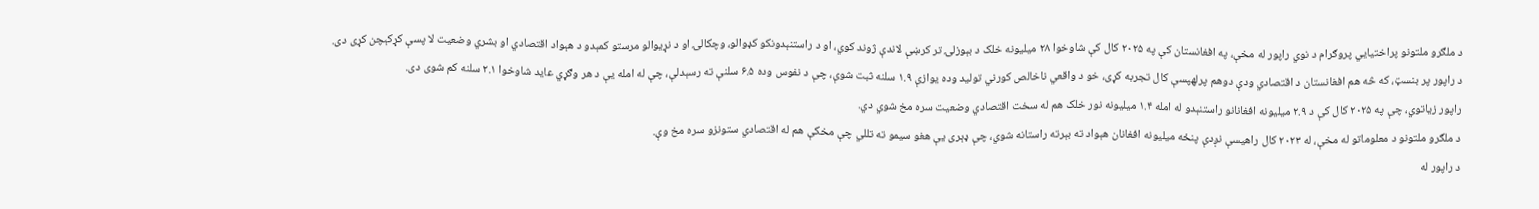د ملګرو ملتونو پراختیايي پروګرام د نوي راپور له مخې، په افغانستان کې په ۲۰۲۵ کال کې شاوخوا ۲۸ میلیونه خلک د بېوزلۍ تر کرښې لاندې ژوند کوي، او د راستنېدونکو کډوالو، وچکالۍ او د نړیوالو مرستو کمېدو د هېواد اقتصادي او بشري وضعیت لا پسې کړکېچن کړی دی.
د راپور پر بنسټ، که څه هم افغانستان د اقتصادي ودې دوهم پرلهپسې کال تجربه کړی، خو د واقعي ناخالص کورني تولید وده یوازې ۱.۹ سلنه ثبت شوې، چې د نفوس وده ۶.۵ سلنې ته رسېدلې، چې له امله یې د هر وګړي عاید شاوخوا ۲.۱ سلنه کم شوی دی.
راپور زیاتوي، چې په ۲۰۲۵ کال کې د ۲.۹ میلیونه افغانانو راستنېدو له امله ۱.۴ میلیونه نور خلک هم له سخت اقتصادي وضعیت سره مخ شوي دي.
د ملګرو ملتونو د معلوماتو له مخې، له ۲۰۲۳ کال راهیسې نږدې پنځه میلیونه افغانان هېواد ته بېرته راستانه شوي، چې ډېری یې هغو سیمو ته تللي چې مخکې هم له اقتصادي ستونزو سره مخ وې.
د راپور له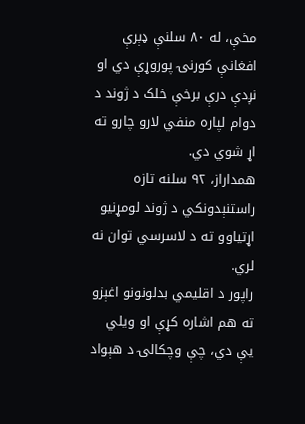مخې، له ۸۰ سلنې ډېرې افغانې کورنۍ پوروړې دي او نږدې درې برخې خلک د ژوند د دوام لپاره منفي لارو چارو ته اړ شوي دي.
همداراز، ۹۲ سلنه تازه راستنېدونکي د ژوند لومړنیو اړتیاوو ته د لاسرسي توان نه لري.
راپور د اقلیمي بدلونونو اغېزو ته هم اشاره کړې او ویلي یې دي، چې وچکالۍ د هېواد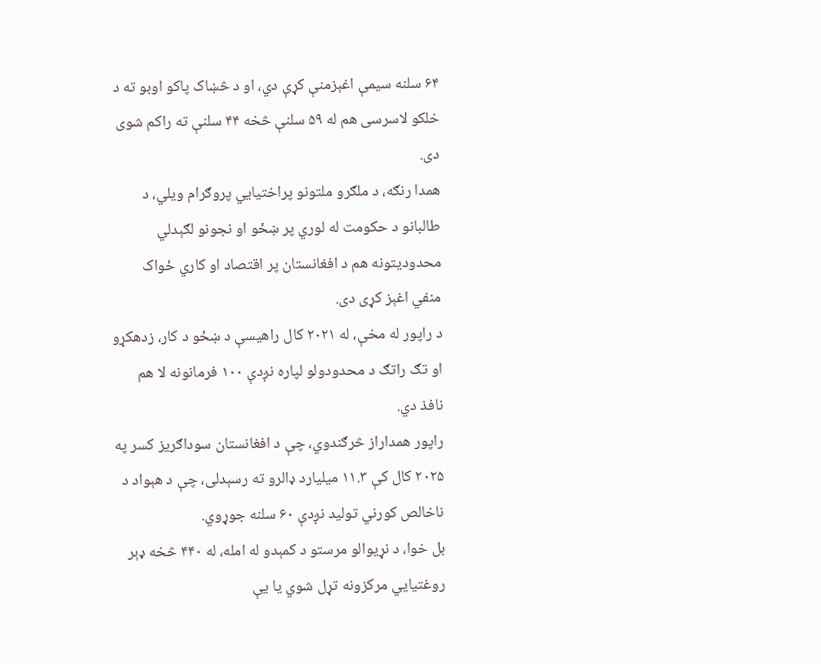۶۴ سلنه سیمې اغېزمنې کړې دي، او د څښاک پاکو اوبو ته د خلکو لاسرسی هم له ۵۹ سلنې څخه ۴۴ سلنې ته راکم شوی دی.
همدا رنګه، د ملګرو ملتونو پراختیایي پروګرام ویلي، د طالبانو د حکومت له لوري پر ښځو او نجونو لګېدلي محدودیتونه هم د افغانستان پر اقتصاد او کاري ځواک منفي اغېز کړی دی.
د راپور له مخې، له ۲۰۲۱ کال راهیسې د ښځو د کار، زدهکړو او تګ راتګ د محدودولو لپاره نږدې ۱۰۰ فرمانونه لا هم نافذ دي.
راپور همداراز څرګندوي، چې د افغانستان سوداګریز کسر په ۲۰۲۵ کال کې ۱۱.۳ میلیارد ډالرو ته رسېدلی، چې د هېواد د ناخالص کورني تولید نږدې ۶۰ سلنه جوړوي.
بل خوا، د نړیوالو مرستو د کمېدو له امله، له ۴۴۰ څخه ډېر روغتیايي مرکزونه تړل شوي یا یې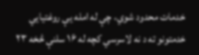خدمات محدود شوي، چې له امله یې روغتیايي خدمتونو ته د نه لاسرسي کچه له ۱۶ سلنې څخه ۲۳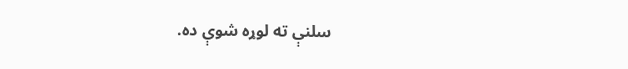سلنې ته لوړه شوې ده.